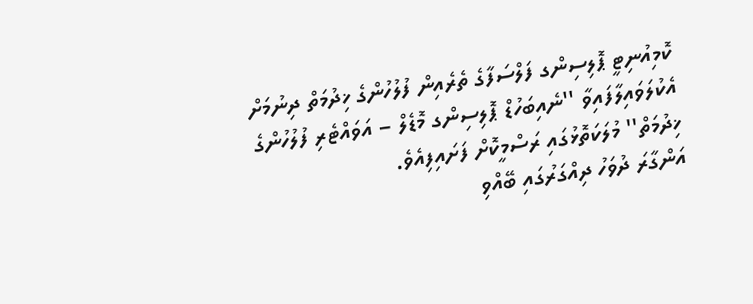ކޮމިއުނިޓީ ޕޮލިސިންގ ފަލްސަފާގެ ތެރެއިން ފުލުހުންގެ ޚިދުމަތް ދިނުމަށް އެކުލަވައިލާފައިވާ ''ނެއިބަހުޑް ޕޮލިސިންގ މޮޑެލް – އަވައްޓެރި ފުލުހުންގެ ޚިދުމަތް'' މުލަކަތޮޅުގައި ރަސްމީކޮށް ފަށައިފިއެވެ.
އަންގާރަ ދުވަހު ދިއްގަރުގައި ބޭއްވި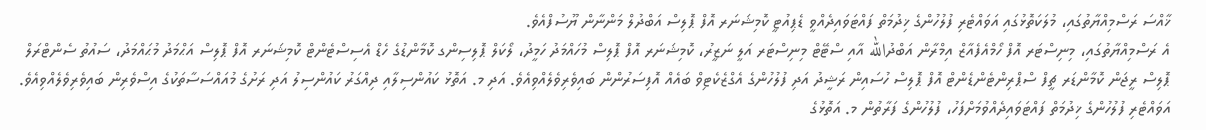ޚާއްސަ ރަސްމިއްޔާތުގައި، މުލަކަތޮޅުގައި އަވައްޓެރި ފުލުހުންގެ ޚިދުމަތް ފައްޓަވައިދެއްވީ ޑެޕިއުޓީ ކޮމިޝަނަރ އޮފް ޕޮލިސް އަބްދުލް މަންނާން ޔޫސުފްއެވެ.
އެ ރަސްމިއްޔާތުގައި، މިނިސްޓަރ އޮފް ހޯމްއެފެއާޒް އިމްރާން އަބްދުالله އާއި ސްޓޭޓް މިނިސްޓަރ އަލީ ނަޒީރު، ކޮމިޝަނަރ އޮފް ޕޮލިސް މުހައްމަދު ހަމީދު، ލޯކަލް ޕޮލިސިންގ ކޮމާންޑުގެ ހެޑް އެސިސްޓެންޓް ކޮމިޝަނަރ އޮފް ޕޮލިސް އަޙްމަދު މުޙައްމަދު، ސައުތު ސެންޓްރަލް ޕޮލިސް ރީޖަން ކޮމާންޑަރ ޗީފް ސްޕްރިންޓެންޑެންޓް އޮފް ޕޮލިސް ހުސައިން ރަޝީދު އަދި ފުލުހުންގެ އެގްޒެކެޓިވް ބައެއް އޮފިސަރުންން ބައިވެރިވެލެއްވިއެވެ. އަދި މ. އަތޮޅު ކައުންސިލާއި ދިއްގަރު ކައުންސިލު އަދި ރަށުގެ މުއައްސަސާތަކުގެ އިސްވެރިން ބައިވެރިވެލެއްވިއެވެ.
އަވައްޓެރި ފުލުހުންގެ ޚިދުމަތް ފައްޓަވައިދެއްވުމަށްފަހު، ފުލުހުންގެ ފަރާތުން މ. އަތޮޅުގެ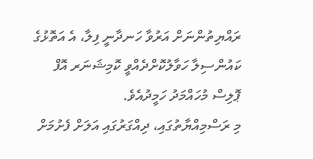ރައްޔިތުންނަށް އަރުވާ ހަނދާނީ ފިލާ، އެ އަތޮޅުގެ ކައުންސިލާ ހަވާލުކޮށްދެއްވީ ކޮމިޝަނަރ އޮފް ޕޮލިސް މުހައްމަދު ހަމީދުއެވެ.
މި ރަސްމިއްޔާތުގައި، ދިއްގަރުގައި އަލަށް ފެށުމަށް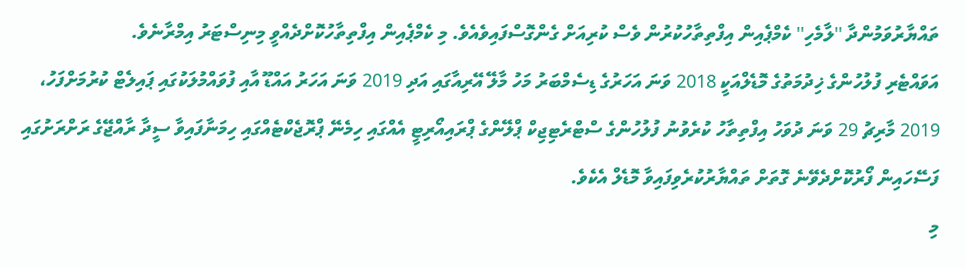ތައްޔާރުވަމުންދާ ''ލާމެހި'' ކެމްޕެއިން އިފްތިތާހުކުރުން ވެސް ކުރިއަށް ގެންގޮސްފައިވެއެވެ. މި ކެމްޕެއިން އިފްތިތާހުކޮށްދެއްވީ މިނިސްޓަރު އިމްރާނެވެ.
އަވައްޓެރި ފުލުހުންގެ ޚިދުމަތުގެ މޮޑެލްއަކީ 2018 ވަނަ އަހަރުގެ ޑިސެމްބަރު މަހު މާލޭ އޭރިއާގައި އަދި 2019 ވަނަ އަހަރު އައްޑޫ އާއި ފުވައްމުލަކުގައި ޕައިލެޓް ކުރުމަށްފަހު، 2019 މާރިޗު 29 ވަނަ ދުވަހު އިފްތިތާހު ކުރެވުނު ފުލުހުންގެ ސްޓްރެޓިޖިކް ޕްލޭންގެ ޕްރައިއޯރިޓީ އެއްގައި ހިމެނޭ ޕްރޮޖެކްޓެއްގައި ހިމަނާފައިވާ ސީދާ ރާއްޖޭގެ ރަށްރަށުގައި ފަސޭހައިން ފޯރުކޮށްދެވޭނެ ގޮތަށް ތައްޔާރުކުރެވިފައިވާ މޮޑެލް އެކެވެ.
މި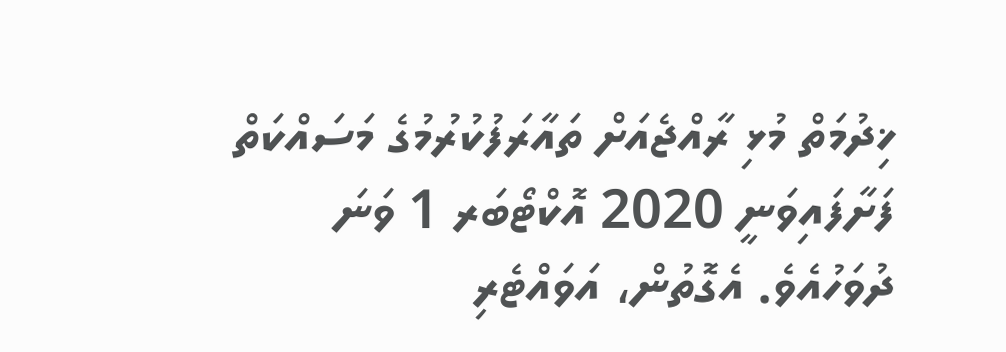ޚިދުމަތް މުޅި ރާއްޖެއަށް ތައާރަފުކުރުމުގެ މަސައްކަތް ފަށާފައިވަނީ 2020 އޮކްޓޯބަރ 1 ވަނަ ދުވަހުއެވެ. އެގޮތުން، އަވައްޓެރި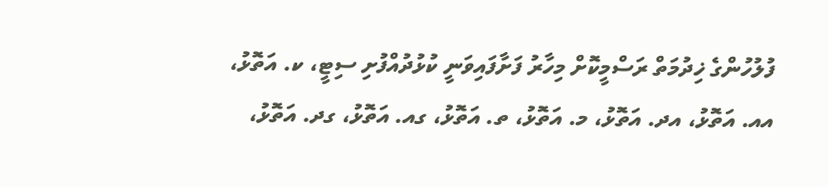ފުލުހުންގެ ޚިދުމަތް ރަސްމީކޮށް މިހާރު ފަށާފައިވަނީ ކުޅުދުއްފުށި ސިޓީ، ކ. އަތޮޅު، އއ. އަތޮޅު، އދ. އަތޮޅު، މ. އަތޮޅު، ތ. އަތޮޅު، ގއ. އަތޮޅު، ގދ. އަތޮޅު،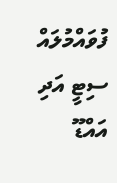ފުވައްމުލައް ސިޓީ އަދި އައްޑޫ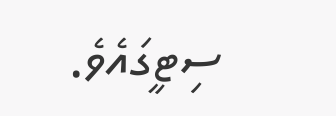ސިޓީގައެވެ.